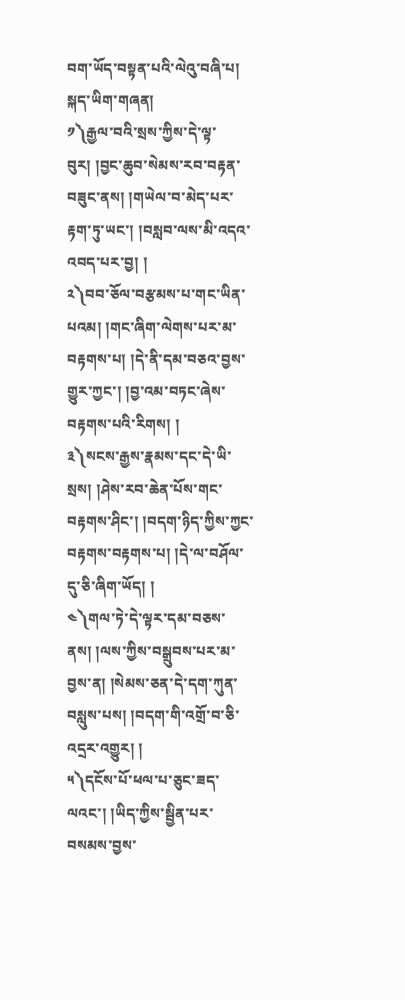བག་ཡོད་བསྟན་པའི་ལེའུ་བཞི་པ།
སྐད་ཡིག་གཞན།
༡༽རྒྱལ་བའི་སྲས་ཀྱིས་དེ་ལྟ་བུར། །བྱང་ཆུབ་སེམས་རབ་བརྟན་བཟུང་ནས། །གཡེལ་བ་མེད་པར་རྟག་ཏུ་ཡང་། །བསླབ་ལས་མི་འདའ་འབད་པར་བྱ། །
༢༽བབ་ཅོལ་བརྩམས་པ་གང་ཡིན་པའམ། །གང་ཞིག་ལེགས་པར་མ་བརྟགས་པ། །དེ་ནི་དམ་བཅའ་བྱས་གྱུར་ཀྱང་། །བྱ་འམ་བཏང་ཞེས་བརྟགས་པའི་རིགས། །
༣༽སངས་རྒྱས་རྣམས་དང་དེ་ཡི་སྲས། །ཤེས་རབ་ཆེན་པོས་གང་བརྟགས་ཤིང་། །བདག་ཉིད་ཀྱིས་ཀྱང་བརྟགས་བརྟགས་པ། །དེ་ལ་བཤོལ་དུ་ཅི་ཞིག་ཡོད། །
༤༽གལ་ཏེ་དེ་ལྟར་དམ་བཅས་ནས། །ལས་ཀྱིས་བསྒྲུབས་པར་མ་བྱས་ན། །སེམས་ཅན་དེ་དག་ཀུན་བསླུས་པས། །བདག་གི་འགྲོ་བ་ཅི་འདྲར་འགྱུར། །
༥༽དངོས་པོ་ཕལ་པ་ཅུང་ཟད་ལའང་། །ཡིད་ཀྱིས་སྦྱིན་པར་བསམས་བྱས་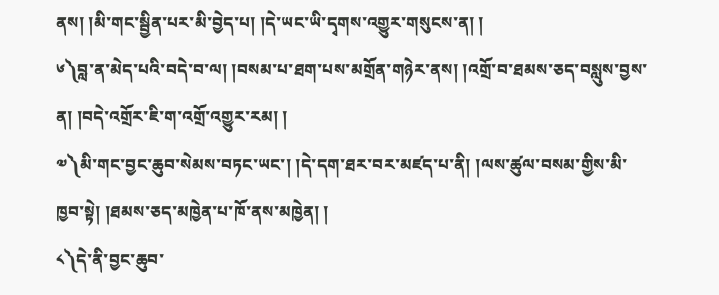ནས། །མི་གང་སྦྱིན་པར་མི་བྱེད་པ། །དེ་ཡང་ཡི་དྭགས་འགྱུར་གསུངས་ན། །
༦༽བླ་ན་མེད་པའི་བདེ་བ་ལ། །བསམ་པ་ཐག་པས་མགྲོན་གཉེར་ནས། །འགྲོ་བ་ཐམས་ཅད་བསླུས་བྱས་ན། །བདེ་འགྲོར་ཇི་ག་འགྲོ་འགྱུར་རམ། །
༧༽མི་གང་བྱང་ཆུབ་སེམས་བཏང་ཡང་། །དེ་དག་ཐར་བར་མཛད་པ་ནི། །ལས་ཚུལ་བསམ་གྱིས་མི་ཁྱབ་སྟེ། །ཐམས་ཅད་མཁྱེན་པ་ཁོ་ནས་མཁྱེན། །
༨༽དེ་ནི་བྱང་ཆུབ་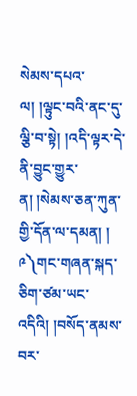སེམས་དཔའ་ལ། །ལྟུང་བའི་ནང་དུ་ལྕི་བ་སྟེ། །འདི་ལྟར་དེ་ནི་བྱུང་གྱུར་ན། །སེམས་ཅན་ཀུན་གྱི་དོན་ལ་དམན། །
༩༽གང་གཞན་སྐད་ཅིག་ཙམ་ཡང་འདིའི། །བསོད་ནམས་བར་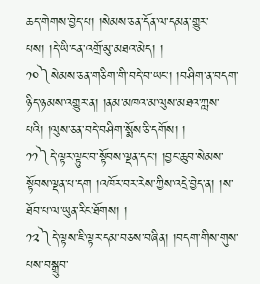ཆད་གེགས་བྱེད་པ། །སེམས་ཅན་དོན་ལ་དམན་གྱུར་པས། །དེ་ཡི་ངན་འགྲོ་མུ་མཐའ་མེད། །
༡༠༽སེམས་ཅན་གཅིག་གི་བདེ་བ་ཡང་། །བཤིག་ན་བདག་ཉིད་ཉམས་འགྱུར་ན། །ནམ་མཁའ་མ་ལུས་མཐའ་ཀླས་པའི། །ལུས་ཅན་བདེ་བཤིག་སྨོས་ཅི་དགོས། །
༡༡༽དེ་ལྟར་ལྟུང་བ་སྟོབས་ལྡན་དང་། །བྱང་ཆུབ་སེམས་སྟོབས་ལྡན་པ་དག །འཁོར་བར་རེས་ཀྱིས་འདྲེ་བྱེད་ན། །ས་ཐོབ་པ་ལ་ཡུན་རིང་ཐོགས། །
༡༢༽དེ་ལྟས་ཇི་ལྟར་དམ་བཅས་བཞིན། །བདག་གིས་གུས་པས་བསྒྲུབ་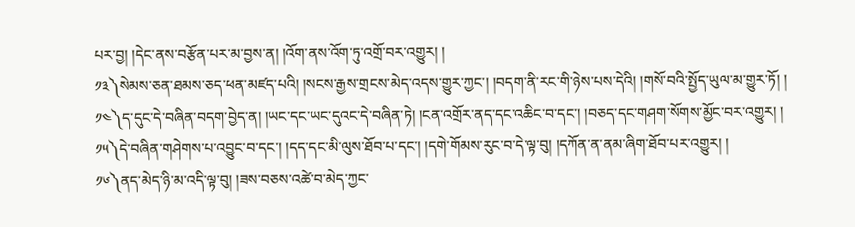པར་བྱ། །དེང་ནས་བརྩོན་པར་མ་བྱས་ན། །འོག་ནས་འོག་ཏུ་འགྲོ་བར་འགྱུར། །
༡༣༽སེམས་ཅན་ཐམས་ཅད་ཕན་མཛད་པའི། །སངས་རྒྱས་གྲངས་མེད་འདས་གྱུར་ཀྱང་། །བདག་ནི་རང་གི་ཉེས་པས་དེའི། །གསོ་བའི་སྤྱོད་ཡུལ་མ་གྱུར་ཏོ། །
༡༤༽ད་དུང་དེ་བཞིན་བདག་བྱེད་ན། །ཡང་དང་ཡང་དུའང་དེ་བཞིན་ཏེ། །ངན་འགྲོར་ནད་དང་འཆིང་བ་དང་། །བཅད་དང་གཤག་སོགས་མྱོང་བར་འགྱུར། །
༡༥༽དེ་བཞིན་གཤེགས་པ་འབྱུང་བ་དང་། །དད་དང་མི་ལུས་ཐོབ་པ་དང་། །དགེ་གོམས་རུང་བ་དེ་ལྟ་བུ། །དཀོན་ན་ནམ་ཞིག་ཐོབ་པར་འགྱུར། །
༡༦༽ནད་མེད་ཉི་མ་འདི་ལྟ་བུ། །ཟས་བཅས་འཚེ་བ་མེད་ཀྱང་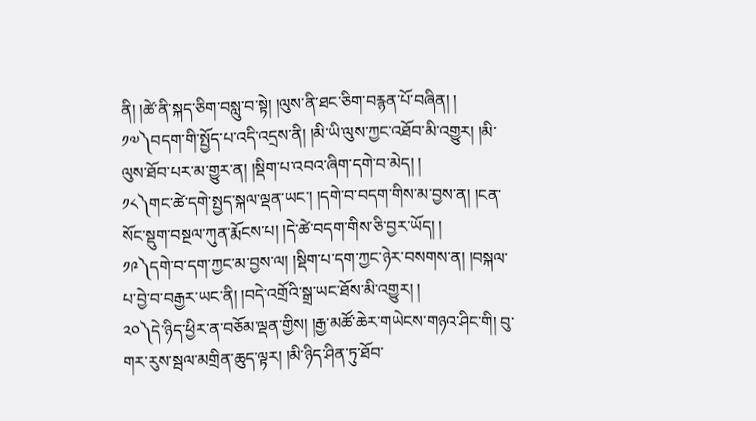ནི། །ཚེ་ནི་སྐད་ཅིག་བསླུ་བ་སྟེ། །ལུས་ནི་ཐང་ཅིག་བརྙན་པོ་བཞིན། །
༡༧༽བདག་གི་སྤྱོད་པ་འདི་འདྲས་ནི། །མི་ཡི་ལུས་ཀྱང་འཐོབ་མི་འགྱུར། །མི་ལུས་ཐོབ་པར་མ་གྱུར་ན། །སྡིག་པ་འབའ་ཞིག་དགེ་བ་མེད། །
༡༨༽གང་ཚེ་དགེ་སྤྱད་སྐལ་ལྡན་ཡང་། །དགེ་བ་བདག་གིས་མ་བྱས་ན། །ངན་སོང་སྡུག་བསྔལ་ཀུན་རྨོངས་པ། །དེ་ཚེ་བདག་གིས་ཅི་བྱར་ཡོད། །
༡༩༽དགེ་བ་དག་ཀྱང་མ་བྱས་ལ། །སྡིག་པ་དག་ཀྱང་ཉེར་བསགས་ན། །བསྐལ་པ་བྱེ་བ་བརྒྱར་ཡང་ནི། །བདེ་འགྲོའི་སྒྲ་ཡང་ཐོས་མི་འགྱུར། །
༢༠༽དེ་ཉིད་ཕྱིར་ན་བཅོམ་ལྡན་གྱིས། །རྒྱ་མཚོ་ཆེར་གཡེངས་གཉའ་ཤིང་གི། བུ་གར་རུས་སྦལ་མགྲིན་ཆུད་ལྟར། །མི་ཉིད་ཤིན་ཏུ་ཐོབ་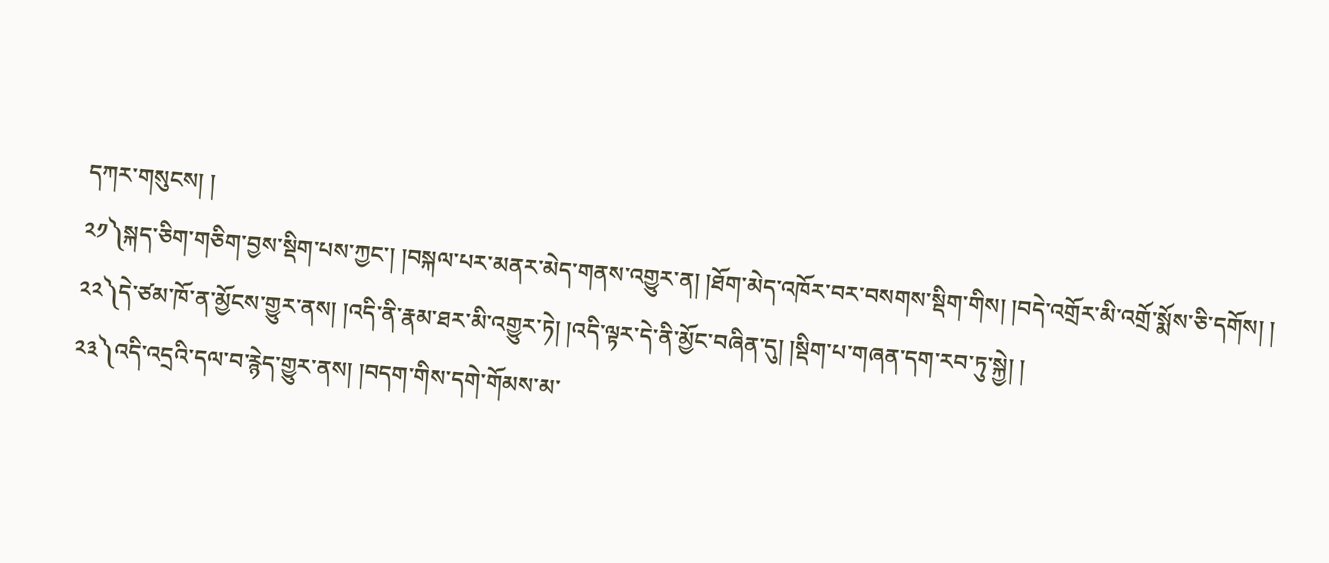དཀར་གསུངས། །
༢༡༽སྐད་ཅིག་གཅིག་བྱས་སྡིག་པས་ཀྱང་། །བསྐལ་པར་མནར་མེད་གནས་འགྱུར་ན། །ཐོག་མེད་འཁོར་བར་བསགས་སྡིག་གིས། །བདེ་འགྲོར་མི་འགྲོ་སྨོས་ཅི་དགོས། །
༢༢༽དེ་ཙམ་ཁོ་ན་མྱོངས་གྱུར་ནས། །འདི་ནི་རྣམ་ཐར་མི་འགྱུར་ཏེ། །འདི་ལྟར་དེ་ནི་མྱོང་བཞིན་དུ། །སྡིག་པ་གཞན་དག་རབ་ཏུ་སྐྱེ། །
༢༣༽འདི་འདྲའི་དལ་བ་རྙེད་གྱུར་ནས། །བདག་གིས་དགེ་གོམས་མ་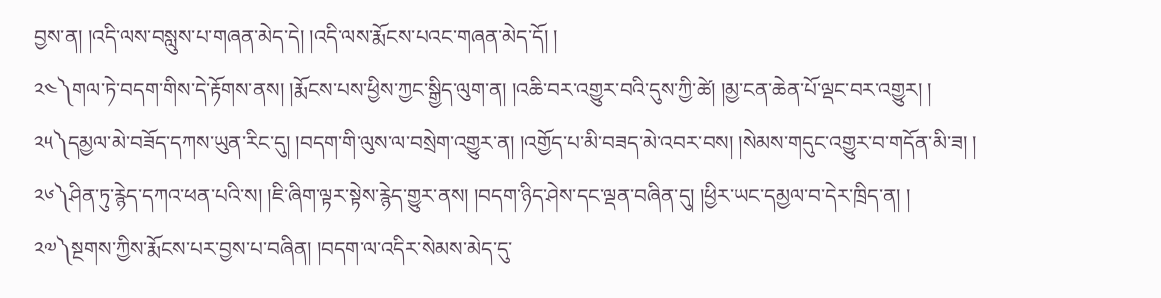བྱས་ན། །འདི་ལས་བསླུས་པ་གཞན་མེད་དེ། །འདི་ལས་རྨོངས་པའང་གཞན་མེད་དོ། །
༢༤༽གལ་ཏེ་བདག་གིས་དེ་རྟོགས་ནས། །རྨོངས་པས་ཕྱིས་ཀྱང་སྒྱིད་ལུག་ན། །འཆི་བར་འགྱུར་བའི་དུས་ཀྱི་ཚེ། །མྱ་ངན་ཆེན་པོ་ལྡང་བར་འགྱུར། །
༢༥༽དམྱལ་མེ་བཟོད་དཀས་ཡུན་རིང་དུ། །བདག་གི་ལུས་ལ་བསྲེག་འགྱུར་ན། །འགྱོད་པ་མི་བཟད་མེ་འབར་བས། །སེམས་གདུང་འགྱུར་བ་གདོན་མི་ཟ། །
༢༦༽ཤིན་ཏུ་རྙེད་དཀའ་ཕན་པའི་ས། །ཇི་ཞིག་ལྟར་སྟེས་རྙེད་གྱུར་ནས། །བདག་ཉིད་ཤེས་དང་ལྡན་བཞིན་དུ། །ཕྱིར་ཡང་དམྱལ་བ་དེར་ཁྲིད་ན། །
༢༧༽སྔགས་ཀྱིས་རྨོངས་པར་བྱས་པ་བཞིན། །བདག་ལ་འདིར་སེམས་མེད་དུ་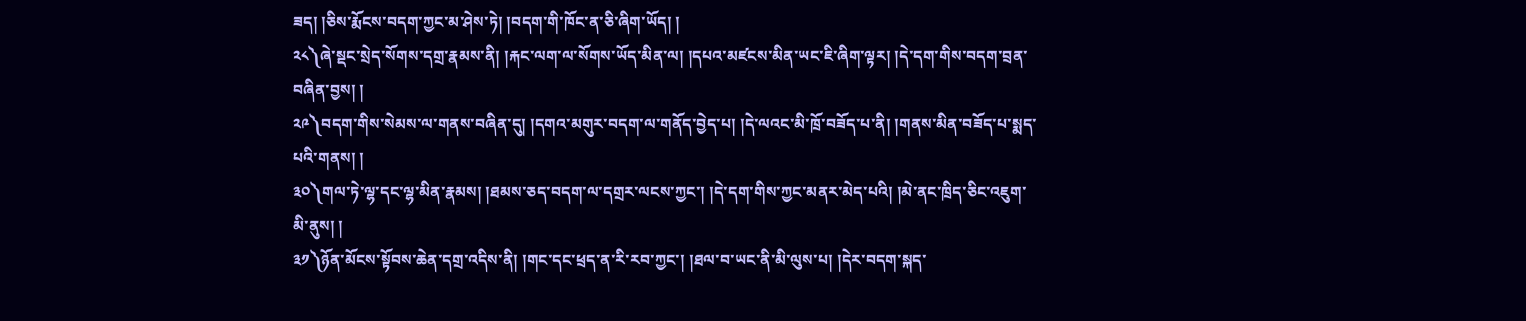ཟད། །ཅིས་རྨོངས་བདག་ཀྱང་མ་ཤེས་ཏེ། །བདག་གི་ཁོང་ན་ཅི་ཞིག་ཡོད། །
༢༨༽ཞེ་སྡང་སྲེད་སོགས་དགྲ་རྣམས་ནི། །རྐང་ལག་ལ་སོགས་ཡོད་མིན་ལ། །དཔའ་མཛངས་མིན་ཡང་ཇི་ཞིག་ལྟར། །དེ་དག་གིས་བདག་བྲན་བཞིན་བྱས། །
༢༩༽བདག་གིས་སེམས་ལ་གནས་བཞིན་དུ། །དགའ་མགུར་བདག་ལ་གནོད་བྱེད་པ། །དེ་ལའང་མི་ཁྲོ་བཟོད་པ་ནི། །གནས་མིན་བཟོད་པ་སྨད་པའི་གནས། །
༣༠༽གལ་ཏེ་ལྷ་དང་ལྷ་མིན་རྣམས། །ཐམས་ཅད་བདག་ལ་དགྲར་ལངས་ཀྱང་། །དེ་དག་གིས་ཀྱང་མནར་མེད་པའི། །མེ་ནང་ཁྲིད་ཅིང་འཇུག་མི་ནུས། །
༣༡༽ཉོན་མོངས་སྟོབས་ཆེན་དགྲ་འདིས་ནི། །གང་དང་ཕྲད་ན་རི་རབ་ཀྱང་། །ཐལ་བ་ཡང་ནི་མི་ལུས་པ། །དེར་བདག་སྐད་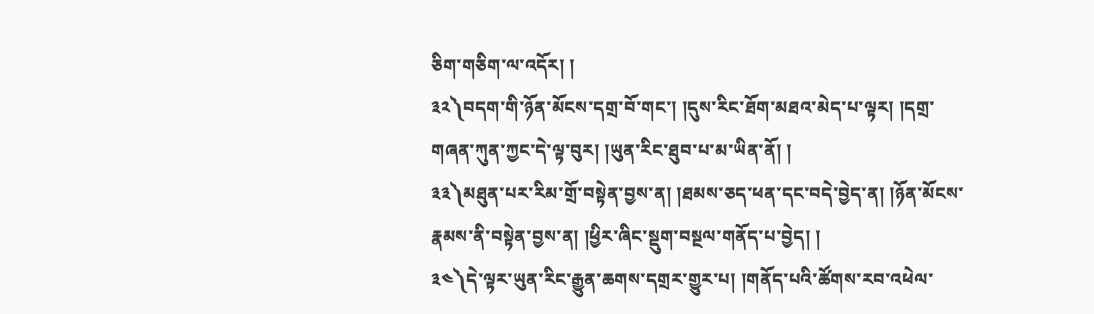ཅིག་གཅིག་ལ་འདོར། །
༣༢༽བདག་གི་ཉོན་མོངས་དགྲ་བོ་གང་། །དུས་རིང་ཐོག་མཐའ་མེད་པ་ལྟར། །དགྲ་གཞན་ཀུན་ཀྱང་དེ་ལྟ་བུར། །ཡུན་རིང་ཐུབ་པ་མ་ཡིན་ནོ། །
༣༣༽མཐུན་པར་རིམ་གྲོ་བསྟེན་བྱས་ན། །ཐམས་ཅད་ཕན་དང་བདེ་བྱེད་ན། །ཉོན་མོངས་རྣམས་ནི་བསྟེན་བྱས་ན། །ཕྱིར་ཞིང་སྡུག་བསྔལ་གནོད་པ་བྱེད། །
༣༤༽དེ་ལྟར་ཡུན་རིང་རྒྱུན་ཆགས་དགྲར་གྱུར་པ། །གནོད་པའི་ཚོགས་རབ་འཕེལ་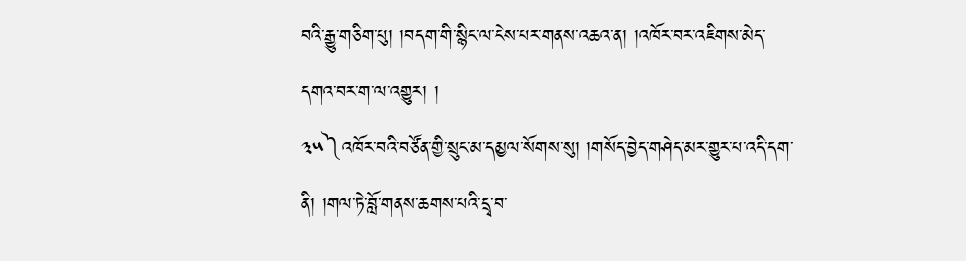བའི་རྒྱུ་གཅིག་པུ། །བདག་གི་སྙིང་ལ་ངེས་པར་གནས་འཆའ་ན། །འཁོར་བར་འཇིགས་མེད་དགའ་བར་ག་ལ་འགྱུར། །
༣༥༽འཁོར་བའི་བཙོན་གྱི་སྲུང་མ་དམྱལ་སོགས་སུ། །གསོད་བྱེད་གཤེད་མར་གྱུར་པ་འདི་དག་ནི། །གལ་ཏེ་བློ་གནས་ཆགས་པའི་དྲྭ་བ་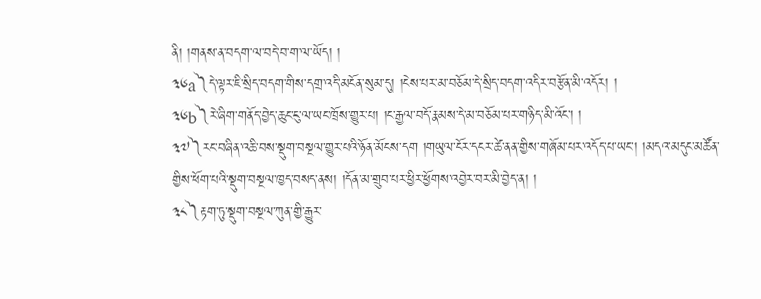ནི། །གནས་ན་བདག་ལ་བདེ་བ་ག་ལ་ཡོད། །
༣༦a༽དེ་ལྟར་ཇི་སྲིད་བདག་གིས་དགྲ་འདི་མངོན་སུམ་དུ། །ངེས་པར་མ་བཅོམ་དེ་སྲིད་བདག་འདིར་བརྩོན་མི་འདོར། །
༣༦b༽རེ་ཞིག་གནོད་བྱེད་ཆུང་ངུ་ལ་ཡང་ཁྲོས་གྱུར་པ། །ང་རྒྱལ་བདོ་རྣམས་དེ་མ་བཅོམ་པར་གཉིད་མི་འོང་། །
༣༧༽རང་བཞིན་འཆི་བས་སྡུག་བསྔལ་གྱུར་པའི་ཉོན་མོངས་དག །གཡུལ་ངོར་དངར་ཚེ་ནན་གྱིས་གཞོམ་པར་འདོད་པ་ཡང་། །མདའ་མདུང་མཚོན་གྱིས་ཕོག་པའི་སྡུག་བསྔལ་ཁྱད་བསད་ནས། །དོན་མ་གྲུབ་པར་ཕྱིར་ཕྱོགས་འབྱེར་བར་མི་བྱེད་ན། །
༣༨༽རྟག་ཏུ་སྡུག་བསྔལ་ཀུན་གྱི་རྒྱུར་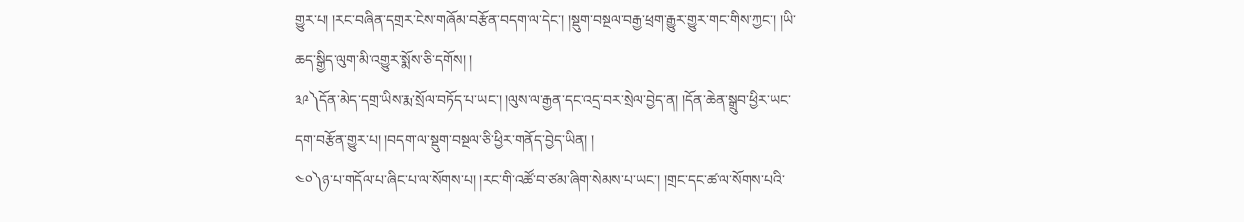གྱུར་པ། །རང་བཞིན་དགྲར་ངེས་གཞོམ་བརྩོན་བདག་ལ་དེང་། །སྡུག་བསྔལ་བརྒྱ་ཕྲག་རྒྱུར་གྱུར་གང་གིས་ཀྱང་། །ཡི་ཆད་སྒྱིད་ལུག་མི་འགྱུར་སྨོས་ཅི་དགོས། །
༣༩༽དོན་མེད་དགྲ་ཡིས་རྨ་སྲོལ་བཏོད་པ་ཡང་། །ལུས་ལ་རྒྱན་དང་འདྲ་བར་སྲེལ་བྱེད་ན། །དོན་ཆེན་སྒྲུབ་ཕྱིར་ཡང་དག་བརྩོན་གྱུར་པ། །བདག་ལ་སྡུག་བསྔལ་ཅི་ཕྱིར་གནོད་བྱེད་ཡིན། །
༤༠༽ཉ་པ་གདོལ་པ་ཞིང་པ་ལ་སོགས་པ། །རང་གི་འཚོ་བ་ཙམ་ཞིག་སེམས་པ་ཡང་། །གྲང་དང་ཚ་ལ་སོགས་པའི་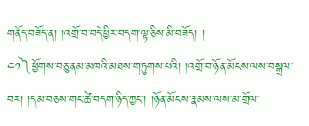གནོད་བཟོད་ན། །འགྲོ་བ་བདེ་ཕྱིར་བདག་ལྟ་ཅིས་མི་བཟོད། །
༤༡༽ཕྱོགས་བཅུ་ནམ་མཁའི་མཐས་གཏུགས་པའི། །འགྲོ་བ་ཉོན་མོངས་ལས་བསྒྲལ་བར། །དམ་བཅས་གང་ཚེ་བདག་ཉིད་ཀྱང་། །ཉོན་མོངས་རྣམས་ལས་མ་གྲོལ་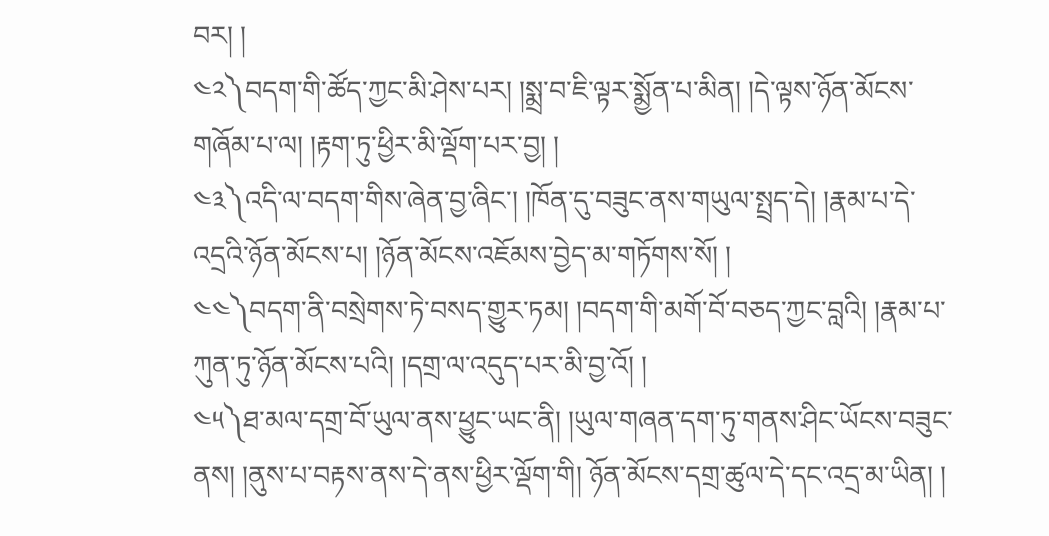བར། །
༤༢༽བདག་གི་ཚོད་ཀྱང་མི་ཤེས་པར། །སྨྲ་བ་ཇི་ལྟར་སྨྱོན་པ་མིན། །དེ་ལྟས་ཉོན་མོངས་གཞོམ་པ་ལ། །རྟག་ཏུ་ཕྱིར་མི་ལྡོག་པར་བྱ། །
༤༣༽འདི་ལ་བདག་གིས་ཞེན་བྱ་ཞིང་། །ཁོན་དུ་བཟུང་ནས་གཡུལ་སྤྲད་དེ། །རྣམ་པ་དེ་འདྲའི་ཉོན་མོངས་པ། །ཉོན་མོངས་འཇོམས་བྱེད་མ་གཏོགས་སོ། །
༤༤༽བདག་ནི་བསྲེགས་ཏེ་བསད་གྱུར་ཏམ། །བདག་གི་མགོ་བོ་བཅད་ཀྱང་བླའི། །རྣམ་པ་ཀུན་ཏུ་ཉོན་མོངས་པའི། །དགྲ་ལ་འདུད་པར་མི་བྱ་འོ། །
༤༥༽ཐ་མལ་དགྲ་བོ་ཡུལ་ནས་ཕྱུང་ཡང་ནི། །ཡུལ་གཞན་དག་ཏུ་གནས་ཤིང་ཡོངས་བཟུང་ནས། །ནུས་པ་བརྟས་ནས་དེ་ནས་ཕྱིར་ལྡོག་གི། ཉོན་མོངས་དགྲ་ཚུལ་དེ་དང་འདྲ་མ་ཡིན། །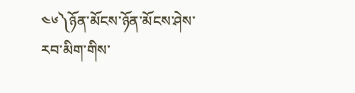༤༦༽ཉོན་མོངས་ཉོན་མོངས་ཤེས་རབ་མིག་གིས་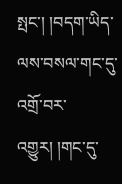སྤང་། །བདག་ཡིད་ལས་བསལ་གང་དུ་འགྲོ་བར་འགྱུར། །གང་དུ་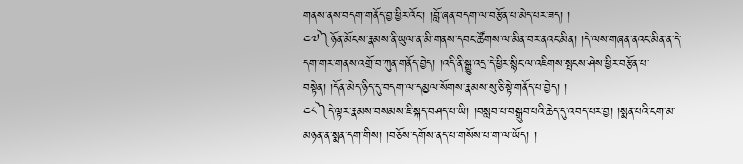གནས་ནས་བདག་གནོད་བྱ་ཕྱིར་འོང་། །བློ་ཞན་བདག་ལ་བརྩོན་པ་མེད་པར་ཟད། །
༤༧༽ཉོན་མོངས་རྣམས་ནི་ཡུལ་ན་མི་གནས་དབང་ཚོགས་ལ་མིན་བར་ནའང་མིན། །དེ་ལས་གཞན་ནའང་མིན་ན་དེ་དག་གར་གནས་འགྲོ་བ་ཀུན་གནོད་བྱེད། །འདི་ནི་སྒྱུ་འདྲ་དེ་ཕྱིར་སྙིང་ལ་འཇིགས་སྤངས་ཤེས་ཕྱིར་བརྩོན་པ་བསྟེན། །དོན་མེད་ཉིད་དུ་བདག་ལ་དམྱལ་སོགས་རྣམས་སུ་ཅི་སྟེ་གནོད་པ་བྱེད། །
༤༨༽དེ་ལྟར་རྣམས་བསམས་ཇི་སྐད་བཤད་པ་ཡི། །བསླབ་པ་བསྒྲུབ་པའི་ཆེད་དུ་འབད་པར་བྱ། །སྨན་པའི་ངག་མ་མཉན་ན་སྨན་དག་གིས། །བཅོས་དགོས་ནད་པ་གསོས་པ་ག་ལ་ཡོད། །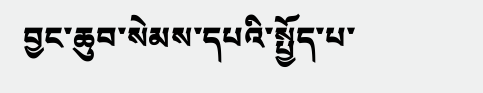བྱང་ཆུབ་སེམས་དཔའི་སྤྱོད་པ་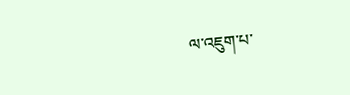ལ་འཇུག་པ་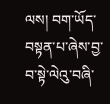ལས། བག་ཡོད་བསྟན་པ་ཞེས་བྱ་བ་སྟེ་ལེའུ་བཞི་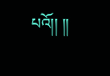པའོ།། །།